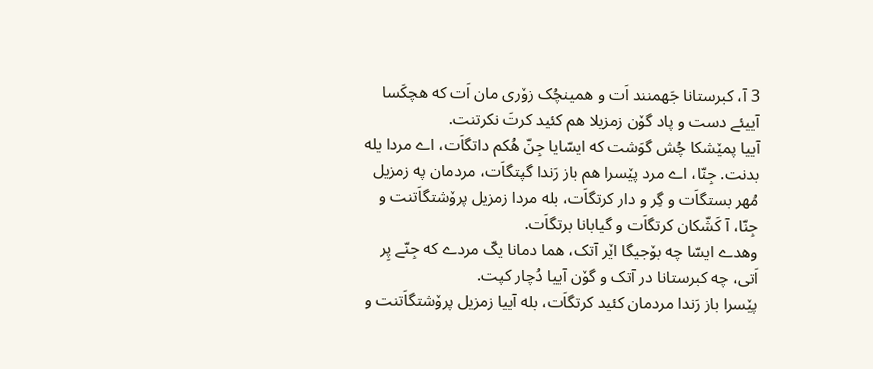3 آ، کبرستانا جَهمنند اَت و همینچُک زۆری مان اَت که هچکَسا آییئے دست و پاد گۆن زمزیلا هم کئید کرتَ نکرتنت.
آییا پمێشکا چُش گوَشت که ایسّایا جِنّ هُکم داتگاَت، اے مردا یله بدنت. جِنّا، اے مرد پێسرا هم باز رَندا گپتگاَت، مردمان په زمزیل مُهر بستگاَت و گِر و دار کرتگاَت، بله مردا زمزیل پرۆشتگاَتنت و جِنّا، آ کَشّکان کرتگاَت و گیابانا برتگاَت.
وهدے ایسّا چه بۆجیگا اێر آتک، هما دمانا یکّ مردے که جِنّے پِر اَتی، چه کبرستانا در آتک و گۆن آییا دُچار کپت.
پێسرا باز رَندا مردمان کئید کرتگاَت، بله آییا زمزیل پرۆشتگاَتنت و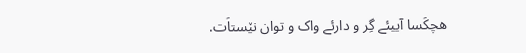هچکَسا آییئے گِر و دارئے واک و توان نێستاَت.